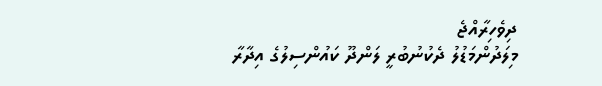ދިވެހިރާއްޖެ
މިލަދުންމަޑުލު ދެކުނުބުރީ ލަންދޫ ކައުންސިލުގެ އިދާރާ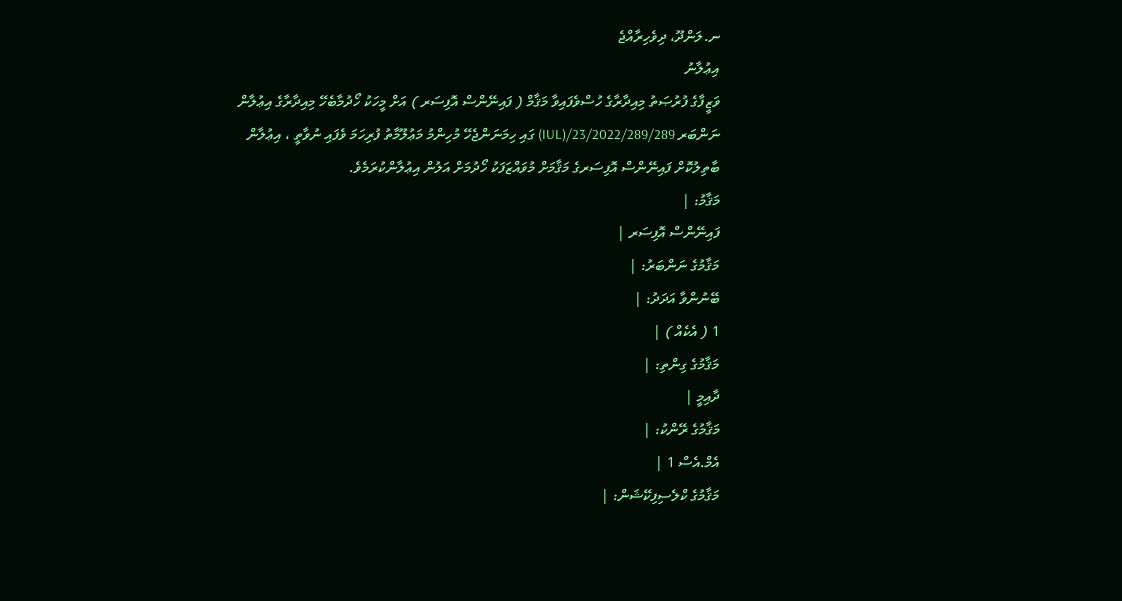ނ.ލަންދޫ، ދިވެހިރާއްޖެ
އިޢުލާނު
ވަޒީފާގެ ފުރުޞަތު މިއިދާރާގެ ހުސްވެފައިވާ މަޤާމް ( ފައިނޭންސް އޮފިސަރ ) އަށް މީހަކު ހޯދުމާބެހޭ މިއިދާރާގެ އިޢުލާން ނަންބަރ 23/2022/289/289/(IUL) ގައި ހިމަނަންޖެހޭ މުހިންމު މަޢުލޫމާތު ފުރިހަމަ ވެފައި ނުވާތީ ، އިޢުލާން ބާތިލުކޮށް ފައިނޭންސް އޮފިސަރގެ މަޤާމަށް މުވައްޒަފަކު ހޯދުމަށް އަލުން އިޢުލާންކުރަމެވެ.
މަޤާމު: |
ފައިނޭންސް އޮފިސަރ |
މަޤާމުގެ ނަންބަރު: |
ބޭނުންވާ އަދަދު: |
1 ( އެކެއް ) |
މަޤާމުގެ ގިންތި: |
ދާއިމީ |
މަޤާމުގެ ރޭންކު: |
އެމް.އެސް 1 |
މަޤާމުގެ ކްލެސިފިކޭޝަން: |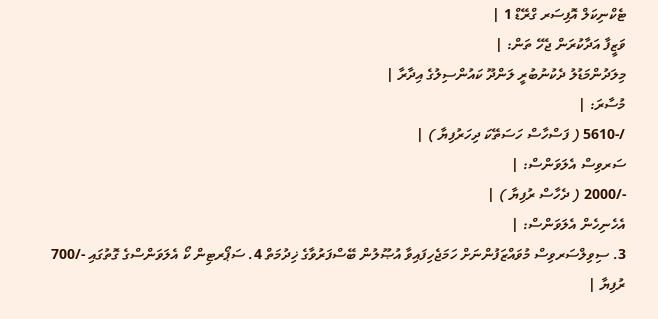ޓެކްނިކަލް އޮފިސަރ ގްރޭޑް 1 |
ވަޒީފާ އަދާކުރަން ޖެހޭ ތަން: |
މިލަދުންމަޑުލު ދެކުނުބުރީ ލަންދޫ ކައުންސިލުގެ އިދާރާ |
މުސާރަ: |
/-5610 ( ފަސްހާސް ހަސަތޭކަ ދިހަރުފިޔާ ) |
ސަރވިސް އެލަވަންސް: |
-/2000 ( ދެހާސް ރުފިޔާ ) |
އެހެނިހެން އެލަވަންސް: |
3. ސިވިލްސަރވިސް މުވައްޒަފުންނަށް ހަމަޖެހިފައިވާ އުޞޫލުން ބޭސްފަރުވާގެ ޚިދުމަތް 4. ސަޕޯރޓިން ކޯ އެލަވަންސްގެ ގޮތުގައި -/700 ރުފިޔާ |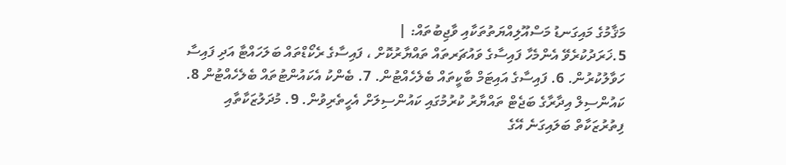މަޤާމުގެ މައިގަނޑު މަސްއޫލިއްޔަތުތަކާއި ވާޖިބުތައް: |
5.ޚަރަދުކުރެވޭ އެންމެހާ ފައިސާގެ ވައުޗަރތައް ތައްޔާރުކޮށް ، ފައިސާގެ ރެކޯޑްތައް ބަލަހައްޓާ އަދި ފައިސާ ހަވާލުކުރުން. 6. ފައިސާގެ އައިޓަމް ބާކީތައް ބެލެހެއްޓުން. 7. ބެންކު އެކައުންޓުތައް ބެލެހެއްޓުން 8. ކައުންސިލް އިދާރާގެ ބަޖެޓް ތައްޔާރު ކުރުމުގައި ކައުންސިލަށް އެހީތެރިވުން. 9. މުދަލުޒަކާތާއި ފިތުރުޒަކާތް ބަލައިގަނެ އޭގެ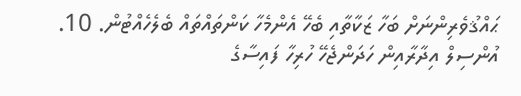ޙައްޤުވެރިންނަށް ބަހާ ޒަކާތާއި ބެހޭ އެންމެހާ ކަންތައްތައް ބެލެހެއްޓުން. 10. އުންސިލް އިދާރާއިން ހަދަންޖެހޭ ހުރިހާ ފައިސާގެ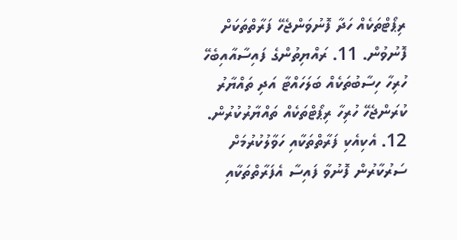ރިޕޯޓްތަކެއް ހަދާ ފޮނުވަންޖެހޭ ފަރާތްތަކަށް ފޮނުވުން. 11. ރައްޔިތުންގެ ފައިސާއާއިބެހޭ ހުރިހާ ހިސާބުތަކެއް ބަލަހައްޓާ އަދި ތައްޔާރު ކުރަންޖެހޭ ހުރިހާ ރިޕޯޓްތަކެއް ތައްޔާރުކުރުން. 12. އެކިއެކި ފަރާތްތަކާއި ހަވާލުކުރުމަށް ސަރުކާރުން ފޮނުވާ ފައިސާ އެފަރާތްތަކާއި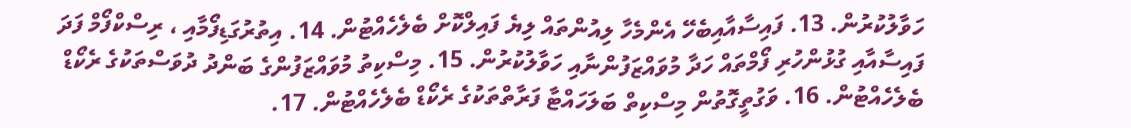ހަވާލުކުރުން. 13. ފައިސާއާއިބެހޭ އެންމެހާ ލިއުންތައް ލިޔެ ފައިލްކޮށް ބެލެހެއްޓުން. 14. އިތުރުގަޑިފޯމާއި ، ރިސްކްފޯމް ފަދަ ފައިސާއާއި ގުޅުންހުރި ފޯމްތައް ހަދާ މުވައްޒަފުންނާއި ހަވާލުކުރުން. 15. މިސްކިތު މުވައްޒަފުންގެ ބަންދު ދުވަސްތަކުގެ ރެކޯޑް ބެލެހެއްޓުން. 16. ވަގުތީގޮތުން މިސްކިތް ބަލަހައްޓާ ފަރާތްތަކުގެ ރެކޯޑް ބެލެހެއްޓުން. 17.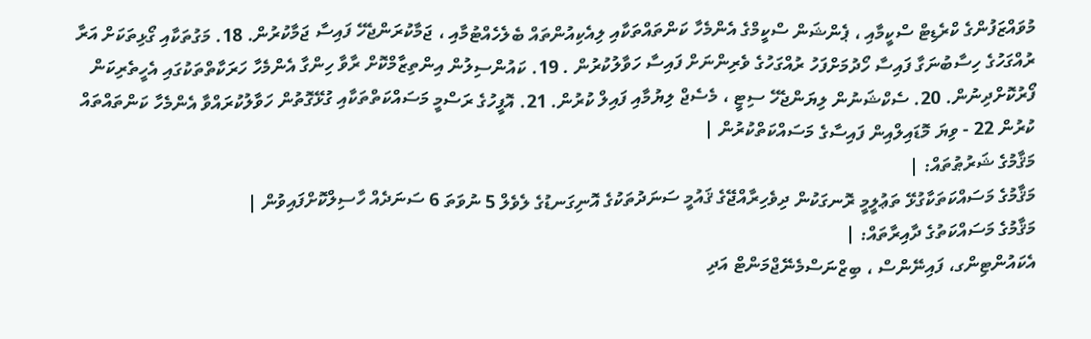މުވައްޒަފުންގެ ކްރެޑިޓް ސްކީމާއި ، ޕެންޝަން ސްކީމްގެ އެންމެހާ ކަންތައްތަކާއި ލިއެކިއުންތައް ބެލެހެއްޓުމާއި ، ޖަމާކުރަންޖެހޭ ފައިސާ ޖަމާކުރުން. 18. މަގުތަކާއި ގޯޅިތަކަށް އަރާ ރުއްގަހުގެ ހިސާބުނަގާ ފައިސާ ހޯދުމަށްފަހު ރުއްގަހުގެ ވެރިންނަށް ފައިސާ ހަވާލުކުރުން . 19. ކައުންސިލުން އިންތިޒާމްކޮށް ރާވާ ހިންގާ އެންމެހާ ހަރަކާތްތަކުގައި އެހީތެރިކަން ފޯރުކޮށްދިނުން. 20. ސެކްޝަނުން ލިޔަންޖެހޭ ސިޓީ ، މެސެޖް ލިޔުމާއި ފައިލް ކުރުން. 21. އޮފީހުގެ ރަސްމީ މަސައްކަތްތަކާއި ގުޅޭގޮތުން ހަވާލުކުރައްވާ އެންމެހާ ކަންތައްތައް ކުރުން 22 - ވިޔަ މޮޑައިލްއިން ފައިސާގެ މަސައްކަތްކުރުން |
މަޤާމުގެ ޝަރުޠުތައް: |
މަޤާމުގެ މަސައްކަތަކާގުޅޭ ތަޢުލީމީ ރޮނގަކުން ދިވެހިރާއްޖޭގެ ޤައުމީ ސަނަދުތަކުގެ އޮނިގަނޑުގެ ލެވެލް 5 ނުވަތަ 6 ސަނަދެއް ހާސިލްކޮށްފައިވުން |
މަޤާމުގެ މަސައްކަތުގެ ދާއިރާތައް: |
އެކައުންޓިންގ، ފައިނޭންސް ، ބިޒްނަސްމެނޭޖްމަންޓް އަދި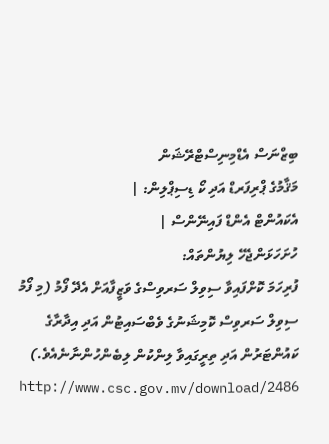ބިޒްނަސް އެޑްމިނިސްޓްރޭޝަން
މަޤާމުގެ ޕްރިފަރޑް އަދި ކޯ ޑިސިޕްލިން: |
އެކައުންޓް އެންޑް ފައިނޭންސް |
ހުށަހަޅަންޖެހޭ ލިޔުންތައް:
ފުރިހަމަ ކޮށްފައިވާ ސިވިލް ސަރވިސްގެ ވަޒީފާއަށް އެދޭ ފޯމު (މި ފޯމު ސިވިލް ސަރވިސް ކޮމިޝަނުގެ ވެބްސައިޓުން އަދި އިދާރާގެ ކައުންޓަރުން އަދި ތިރީގައިވާ ލިންކުން ލިބެންހުންނާނެއެވެ.) http://www.csc.gov.mv/download/2486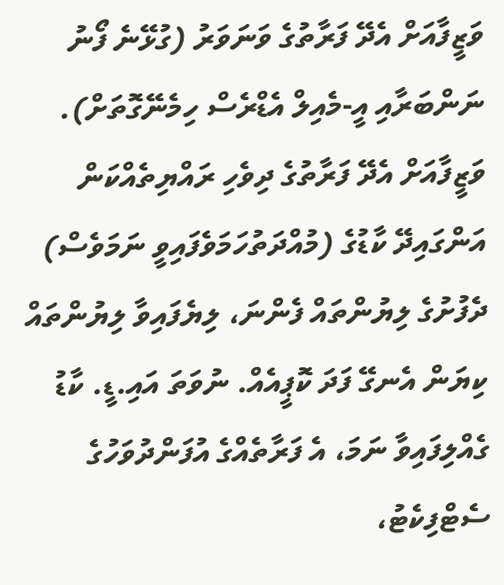ވަޒީފާއަށް އެދޭ ފަރާތުގެ ވަނަވަރު (ގުޅޭނެ ފޯނު ނަންބަރާއި އީ-މެއިލް އެޑްރެސް ހިމެނޭގޮތަށް). ވަޒީފާއަށް އެދޭ ފަރާތުގެ ދިވެހި ރައްޔިތެއްކަން އަންގައިދޭ ކާޑުގެ (މުއްދަތުހަމަވެފައިވީ ނަމަވެސް) ދެފުށުގެ ލިޔުންތައް ފެންނަ، ލިޔެފައިވާ ލިޔުންތައް ކިޔަން އެނގޭ ފަދަ ކޮޕީއެއް. ނުވަތަ އައި.ޑީ. ކާޑު ގެއްލިފައިވާ ނަމަ، އެ ފަރާތެއްގެ އުފަންދުވަހުގެ ސެޓްފިކެޓު،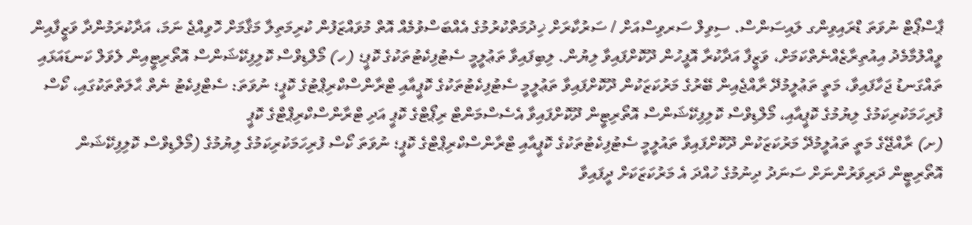ޕާސްޕޯޓް ނުވަތަ ޑްރައިވިންގ ލައިސަންސް. ސިވިލް ސަރވިސްއަށް / ސަރުކާރަށް ޚިދުމަތްކުރުމުގެ އެއްބަސްވުމެއް އޮތް މުވައްޒަފުން ކުރިމަތިލާ މަޤާމަށް ހޮވިއްޖެ ނަމަ، އަދާކުރަމުންދާ ވަޒީފާއިން ވީއްލުމާމެދު އިއުތިރާޒެއްނެތްކަމަށް، ވަޒީފާ އަދާކުރާ އޮފީހުން ދޫކޮށްފައިވާ ލިޔުން. ލިބިފައިވާ ތަޢުލީމީ ސެޓުފިކެޓުތަކުގެ ކޮޕީ؛ (ހ) މޯލްޑިވްސް ކޮލިފިކޭޝަންސް އޮތޯރިޓީއިން ލެވަލް ކަނޑައަޅައި ތައްގަނޑު ޖަހާފައިވާ، މަތީ ތަޢުލީމުދޭ ރާއްޖެއިން ބޭރުގެ މަރުކަޒަކުން ދޫކޮށްފައިވާ ތަޢުލީމީ ސެޓުފިކެޓުތަކުގެ ކޮޕީއާއި ޓްރާންސްކްރިޕްޓުގެ ކޮޕީ؛ ނުވަތަ: ސެޓްފިކެޓު ނެތް ޙާލަތްތަކުގައި، ކޯސް ފުރިހަމަކުރިކަމުގެ ލިޔުމުގެ ކޮޕީއާއި، މޯލްޑިވްސް ކޮލިފިކޭޝަންސް އޮތޯރިޓީން ދޫކޮށްފައިވާ އެސެސްމަންޓް ރިޕޯޓްގެ ކޮޕީ އަދި ޓްރާންސްކްރިޕްޓްގެ ކޮޕީ
(ށ) ރާއްޖޭގެ މަތީ ތައުލީމުދޭ މަރުކަޒަކުން ދޫކޮށްފައިވާ ތައުލީމީ ސެޓުފިކެޓުތަކުގެ ކޮޕީއާއި ޓްރާންސްކްރިޕްޓްގެ ކޮޕީ؛ ނުވަތަ ކޯސް ފުރިހަމަކުރިކަމުގެ ލިޔުމުގެ (މޯލްޑިވްސް ކޮލިފިކޭޝަން އޮތޯރިޓީން ދަރިވަރުންނަށް ސަނަދު ދިނުމުގެ ހުއްދަ އެ މަރުކަޒަކަށް ދީފައިވާ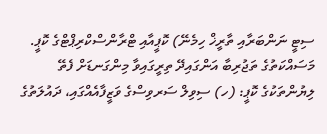ސިޓީ ނަންބަރާއި ތާރީޚް ހިމެނޭ) ކޮޕީއާއި ޓްރާންސްކްރިޕްޓްގެ ކޮޕީ.
މަސައްކަތުގެ ތަޖުރިބާ އަންގައިދޭ ތިރީގައިވާ މިންގަނޑަށް ފެތޭ ލިޔުންތަކުގެ ކޮޕީ: (ހ) ސިވިލް ސަރވިސްގެ ވަޒީފާއެއްގައި، ދައުލަތުގެ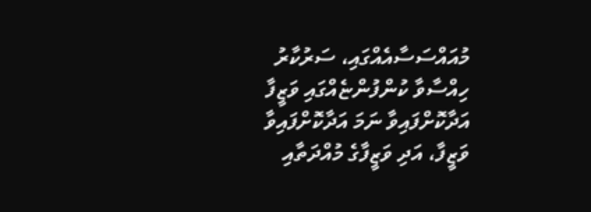މުއައްސަސާއެއްގައި، ސަރުކާރު ހިއްސާވާ ކުންފުންޏެއްގައި ވަޒީފާ އަދާކޮށްފައިވާ ނަމަ އަދާކޮށްފައިވާ ވަޒީފާ، އަދި ވަޒީފާގެ މުއްދަތާއި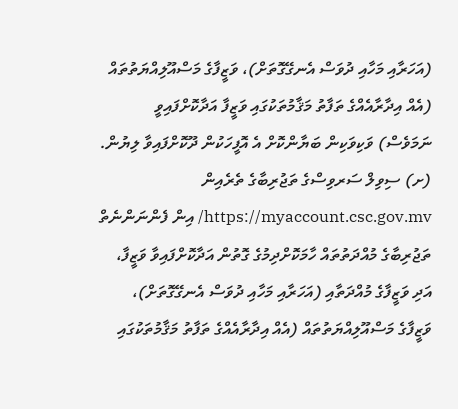(އަހަރާއި މަހާއި ދުވަސް އެނގޭގޮތަށް)، ވަޒީފާގެ މަސްއޫލިއްޔަތުތައް (އެއް އިދާރާއެއްގެ ތަފާތު މަޤާމުތަކުގައި ވަޒީފާ އަދާކޮށްފައިވީ ނަމަވެސް) ވަކިވަކިން ބަޔާންކޮށް އެ އޮފީހަކުން ދޫކޮށްފައިވާ ލިޔުން.
(ށ) ސިވިލް ސަރވިސްގެ ތަޖުރިބާގެ ތެރެއިން https://myaccount.csc.gov.mv/ އިން ފެންނަންނެތް ތަޖުރިބާގެ މުއްދަތުތައް ހާމަކޮށްދިމުގެ ގޮތުން އަދާކޮށްފައިވާ ވަޒީފާ، އަދި ވަޒީފާގެ މުއްދަތާއި (އަހަރާއި މަހާއި ދުވަސް އެނގޭގޮތަށް)، ވަޒީފާގެ މަސްއޫލިއްޔަތުތައް (އެއް އިދާރާއެއްގެ ތަފާތު މަޤާމުތަކުގައި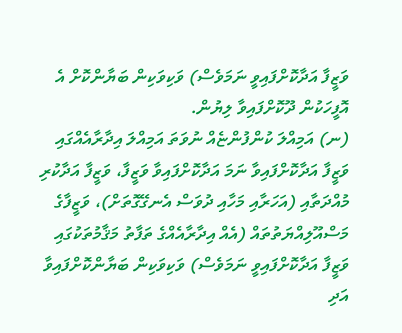ވަޒީފާ އަދާކޮށްފައިވީ ނަމަވެސް) ވަކިވަކިން ބަޔާންކޮށް އެ އޮފީހަކުން ދޫކޮށްފައިވާ ލިޔުން.
(ނ) އަމިއްލަ ކުންފުންޏެއް ނުވަތަ އަމިއްލަ އިދާރާއެއްގައި ވަޒީފާ އަދާކޮށްފައިވާ ނަމަ އަދާކޮށްފައިވާ ވަޒީފާ، ވަޒީފާ އަދާކުރި މުއްދަތާއި (އަހަރާއި މަހާއި ދުވަސް އެނގޭގޮތަށް)، ވަޒީފާގެ މަސްއޫލިއްޔަތުތައް (އެއް އިދާރާއެއްގެ ތަފާތު މަޤާމުތަކުގައި ވަޒީފާ އަދާކޮށްފައިވީ ނަމަވެސް) ވަކިވަކިން ބަޔާންކޮށްފައިވާ އަދި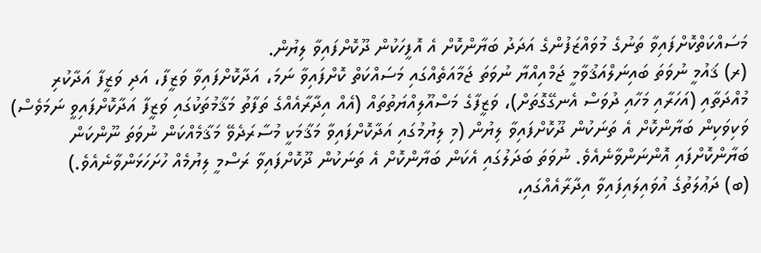މަސައްކަތްކޮށްފައިވާ ތަނުގެ މުވައްޒަފުންގެ އަދަދު ބަޔާންކޮށް އެ އޮފީހަކުން ދޫކޮށްފައިވާ ލިޔުން.
(ރ) ޤައުމީ ނުވަތަ ބައިނަލްއަޤުވާމީ ޖަމްއިއްޔާ ނުވަތަ ޖަމާއަތެއްގައި މަސައްކަތް ކޮށްފައިވާ ނަމަ، އަދާކޮށްފައިވާ ވަޒީފާ، އަދި ވަޒީފާ އަދާކުރި މުއްދަތާއި (އަހަރާއި މަހާއި ދުވަސް އެނގޭގޮތަށް)، ވަޒީފާގެ މަސްއޫލިއްޔަތުތައް (އެއް އިދާރާއެއްގެ ތަފާތު މަޤާމުތަކުގައި ވަޒީފާ އަދާކޮށްފައިވީ ނަމަވެސް) ވަކިވަކިން ބަޔާންކޮށް އެ ތަނަކުން ދޫކޮށްފައިވާ ލިޔުން (މި ލިޔުމުގައި އަދާކޮށްފައިވާ މަޤާމަކީ މުސާރަދެވޭ މަޤާމެއްކަން ނުވަތަ ނޫންކަން ބަޔާންކޮށްފައި އޮންނަންވާނެއެވެ. ނުވަތަ ބަދަލުގައި އެކަން ބަޔާންކޮށް އެ ތަނަކުން ދޫކޮށްފައިވާ ރަސްމީ ލިޔުމެއް ހުށަހަޅަންވާނެއެވެ.)
(ބ) ދަޢުލަތުގެ އުވައިލައިފައިވާ އިދާރާއެއްގައި،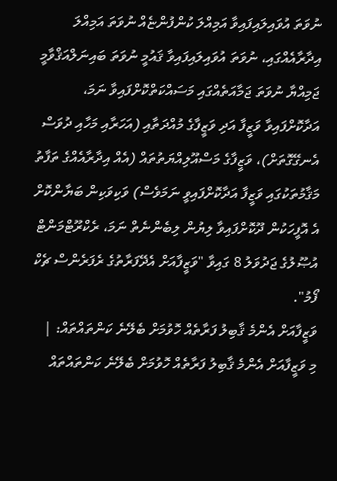ނުވަތަ އުވައިލައިފައިވާ އަމިއްލަ ކުންފުންޏެއް ނުވަތަ އަމިއްލަ އިދާރާއެއްގައި، ނުވަތަ އުވައިލައިފައިވާ ޤައުމީ ނުވަތަ ބައިނަލްއަޤްވާމީ ޖަމިއްޔާ ނުވަތަ ޖަމާއަތެއްގައި މަސައްކަތްކޮށްފައިވާ ނަމަ، އަދާކޮށްފައިވާ ވަޒީފާ އަދި ވަޒީފާގެ މުއްދަތާއި (އަހަރާއި މަހާއި ދުވަސް އެނގޭގޮތަށް)، ވަޒީފާގެ މަސްއޫލިއްޔަތުތައް (އެއް އިދާރާއެއްގެ ތަފާތު މަޤާމުތަކުގައި ވަޒީފާ އަދާކޮށްފައިވީ ނަމަވެސް) ވަކިވަކިން ބަޔާންކޮށް އެ އޮފީހަކުން ދޫކޮށްފައިވާ ލިޔުން ލިބެންނެތް ނަމަ، ރެކްރޫޓްމަންޓް އުޞޫލުގެ ޖަދުވަލު 8 ގައިވާ "ވަޒީފާއަށް އެދޭފަރާތުގެ ރެފަރެންސް ޗެކް ފޯމު".
ވަޒީފާއަށް އެންމެ ޤާބިލު ފަރާތެއް ހޮވުމަށް ބެލޭނެ ކަންތައްތައް: |
މި ވަޒީފާއަށް އެންމެ ޤާބިލު ފަރާތެއް ހޮވުމަށް ބެލޭނެ ކަންތައްތައް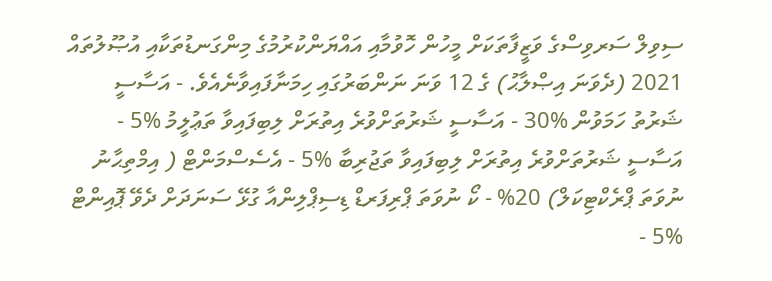ސިވިލް ސަރވިސްގެ ވަޒީފާތަކަށް މީހުން ހޮވުމާއި އައްޔަންކުރުމުގެ މިންގަނޑުތަކާއި އުޞޫލުތައް 2021 (ދެވަނަ އިޞްލާޙު) ގެ 12 ވަނަ ނަންބަރުގައި ހިމަނާފައިވާނެއެވެ. - އަސާސީ ޝަރުތު ހަމަވުން %30 - އަސާސީ ޝަރުތަށްވުރެ އިތުރަށް ލިބިފައިވާ ތަޢުލީމު %5 - އަސާސީ ޝަރުތަށްވުރެ އިތުރަށް ލިބިފައިވާ ތަޖުރިބާ %5 - އެސެސްމަންޓް ( އިމްތިޙާނު ނުވަތަ ޕްރެކްޓިކަލް) 20% - ކޯ ނުވަތަ ޕްރިފަރޑް ޑިސިޕްލިންއާ ގުޅޭ ސަނަދަށް ދެވޭ ޕޮއިންޓް %5 -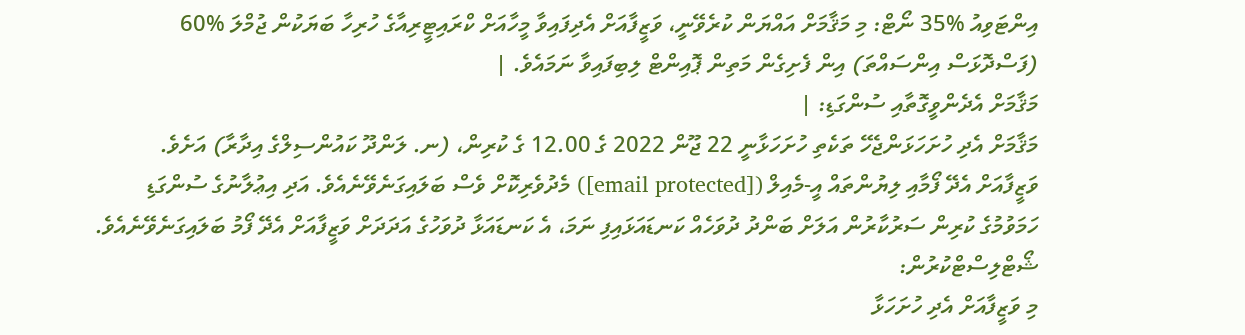އިންޓަވިއު %35 ނޯޓް: މި މަޤާމަށް އައްޔަން ކުރެވޭނީ، ވަޒީފާއަށް އެދިފައިވާ މީހާއަށް ކްރައިޓީރިއާގެ ހުރިހާ ބަޔަކުން ޖުމްލަ %60 (ފަސްދޮޅަސް އިންސައްތަ) އިން ފެށިގެން މަތިން ޕޮއިންޓް ލިބިފައިވާ ނަމައެވެ. |
މަޤާމަށް އެދެންވީގޮތާއި ސުންގަޑި: |
މަޤާމަށް އެދި ހުށަހަޅަންޖެހޭ ތަކެތި ހުށަހަޅާނީ 22 ޖޫން 2022 ގެ 12.00 ގެ ކުރިން، (ނ. ލަންދޫ ކައުންސިލްގެ އިދާރާ) އަށެވެ. ވަޒީފާއަށް އެދޭ ފޯމާއި ލިޔުންތައް އީ-މެއިލް ([email protected]) މެދުވެރިކޮށް ވެސް ބަލައިގަނެވޭނެއެވެ. އަދި އިޢުލާނުގެ ސުންގަޑި ހަމަވުމުގެ ކުރިން ސަރުކާރުން އަލަށް ބަންދު ދުވަހެއް ކަނޑައަޅައިފި ނަމަ، އެ ކަނޑައަޅާ ދުވަހުގެ އަދަދަށް ވަޒީފާއަށް އެދޭ ފޯމު ބަލައިގަނެވޭނެއެވެ.
ޝޯޓްލިސްޓްކުރުން:
މި ވަޒީފާއަށް އެދި ހުށަހަޅާ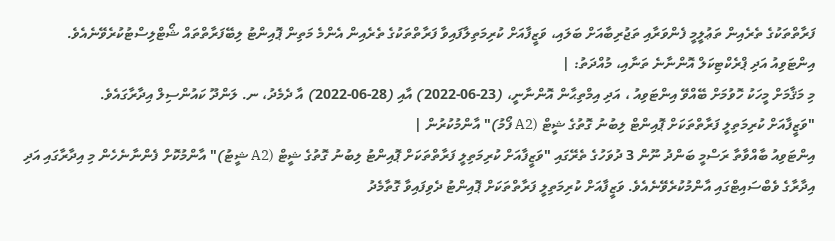ފަރާތްތަކުގެ ތެރެއިން ތަޢުލީމީ ފެންވަރާއި ތަޖުރިބާއަށް ބަލައި، ވަޒީފާއަށް ކުރިމަތިލާފައިވާ ފަރާތްތަކުގެ ތެރެއިން އެންމެ މަތިން ޕޮއިންޓު ލިބޭފަރާތްތައް ޝޯޓްލިސްޓުކުރެވޭނެއެވެ.
އިންޓަވިއު އަދި ޕްރެކްޓިކަލް އޮންނާނެ ތަނާއި، މުއްދަތު: |
މި މަޤާމަށް މީހަކު ހޮވުމަށް ބޭއްވޭ އިންޓަވިއު ، އަދި އިމްތިޙާން އޮންނާނީ، (23-06-2022) އާއި (28-06-2022) އާ ދެމެދު، ނ. ލަންދޫ ކައުންސިލް އިދާރާގައެވެ.
"ވަޒީފާއަށް ކުރިމަތިލީ ފަރާތްތަކަށް ޕޮއިންޓް ލިބުނު ގޮތުގެ ޝީޓް (A2 ފޯމު)" އާންމުކުރުން |
އިންޓަވިއު ބާއްވާތާ ރަސްމީ ބަންދު ނޫން 3 ދުވަހުގެ ތެރޭގައި "ވަޒީފާއަށް ކުރިމަތިލީ ފަރާތްތަކަށް ޕޮއިންޓު ލިބުނު ގޮތުގެ ޝީޓް (A2 ޝީޓު)" އާންމުކޮށް ފެންނާނެހެން މި އިދާރާގައި އަދި އިދާރާގެ ވެބްސައިޓްގައި އާންމުކުރެވޭނެއެވެ. ވަޒީފާއަށް ކުރިމަތިލީ ފަރާތްތަކަށް ޕޮއިންޓު ދެވިފައިވާ ގޮތާމެދު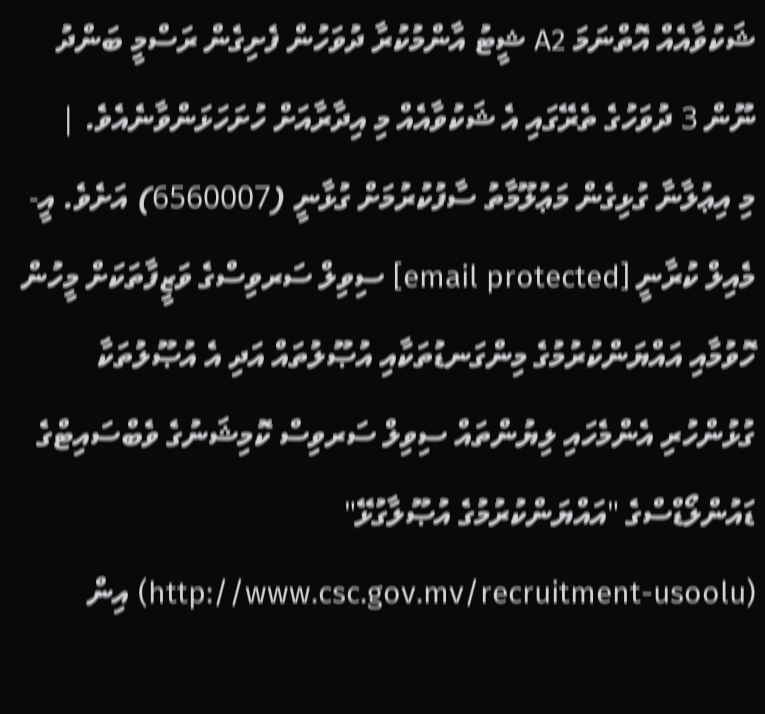ޝަކުވާއެއް އޮތްނަމަ A2 ޝީޓު އާންމުކުރާ ދުވަހުން ފެށިގެން ރަސްމީ ބަންދު ނޫން 3 ދުވަހުގެ ތެރޭގައި އެ ޝަކުވާއެއް މި އިދާރާއަށް ހުށަހަޅަންވާނެއެވެ. |
މި އިޢުލާނާ ގުޅިގެން މަޢުލޫމާތު ސާފުކުރުމަށް ގުޅާނީ (6560007) އަށެވެ. އީ-މެއިލް ކުރާނީ [email protected] ސިވިލް ސަރވިސްގެ ވަޒީފާތަކަށް މީހުން ހޮވުމާއި އައްޔަންކުރުމުގެ މިންގަނޑުތަކާއި އުޞޫލުތައް އަދި އެ އުޞޫލުތަކާ ގުޅުންހުރި އެންމެހައި ލިޔުންތައް ސިވިލް ސަރވިސް ކޮމިޝަނުގެ ވެބްސައިޓްގެ ޑައުންލޯޑްސްގެ "އައްޔަންކުރުމުގެ އުޞޫލާގުޅޭ" (http://www.csc.gov.mv/recruitment-usoolu) އިން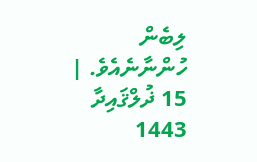ލިބެން ހުންނާނެއެވެ. |
15 ޛުލްޤައިދާ 1443